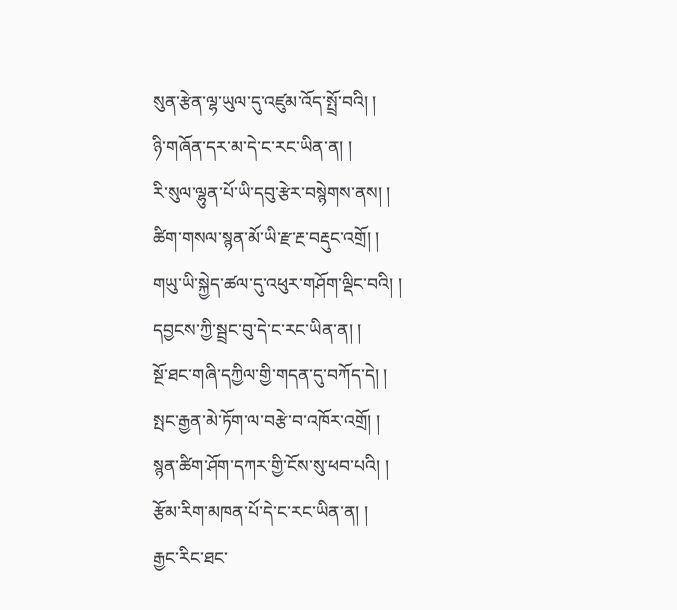སུན་རྩེན་ལྷ་ཡུལ་དུ་འཛུམ་འོད་སྤྲོ་བའི། །
ཉི་གཞོན་དར་མ་དེ་ང་རང་ཡིན་ན། །
རི་སུལ་ལྷུན་པོ་ཡི་དབུ་རྩེར་བསྙེགས་ནས། །
ཚིག་གསལ་སྙན་མོ་ཡི་རྫ་རྔ་བརྡུང་འགྲོ། །
གཡུ་ཡི་སྐྱེད་ཚལ་དུ་འཕུར་གཤོག་ལྡིང་བའི། །
དབྱངས་ཀྱི་སྦྲང་བུ་དེ་ང་རང་ཡིན་ན། །
སྔོ་ཐང་གཞི་དཀྱིལ་གྱི་གདན་དུ་བཀོད་དེ། །
སྤང་རྒྱན་མེ་ཏོག་ལ་བརྩེ་བ་འཁོར་འགྲོ། །
སྙན་ཚིག་ཤོག་དཀར་གྱི་ངོས་སུ་ཕབ་པའི། །
རྩོམ་རིག་མཁན་པོ་དེ་ང་རང་ཡིན་ན། །
རྒྱང་རིང་ཐང་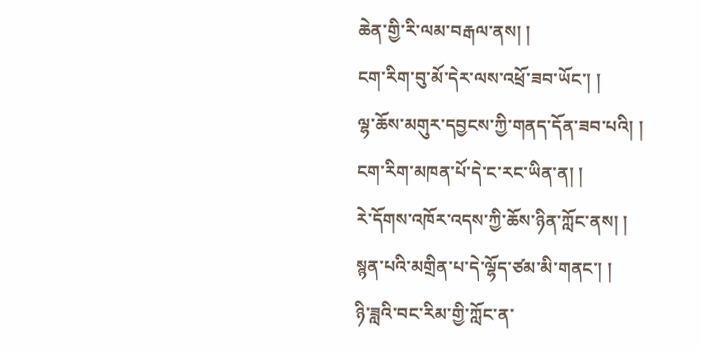ཆེན་གྱི་རི་ལམ་བརྒལ་ནས། །
ངག་རིག་བུ་མོ་དེར་ལས་འཕྲོ་ཟབ་ཡོང་། །
ལྷ་ཆོས་མགུར་དབྱངས་ཀྱི་གནད་དོན་ཟབ་པའི། །
ངག་རིག་མཁན་པོ་དེ་ང་རང་ཡིན་ན། །
རེ་དོགས་འཁོར་འདས་ཀྱི་ཆོས་ཉིན་ཀློང་ནས། །
སྙན་པའི་མགྲིན་པ་དེ་ལྷོད་ཙམ་མི་གནང་། །
ཉི་ཟླའི་བང་རིམ་གྱི་ཀློང་ན་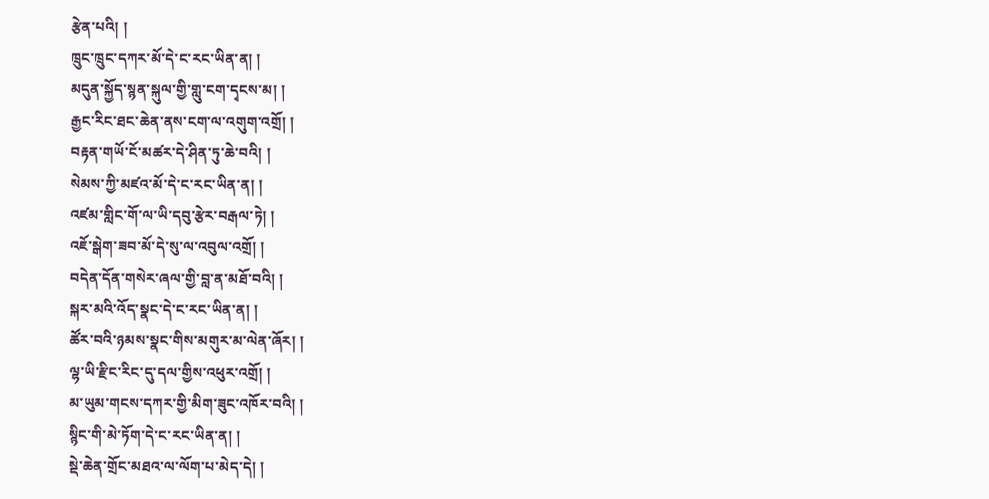རྩེན་པའི། །
ཁྲུང་ཁྲུང་དཀར་མོ་དེ་ང་རང་ཡིན་ན། །
མདུན་སྐྱོད་སྙན་སྐུལ་གྱི་གླུ་ངག་དྭངས་མ། །
རྒྱང་རིང་ཐང་ཆེན་ནས་ངག་ལ་འགུག་འགྲོ། །
བརྟན་གཡོ་ངོ་མཚར་དེ་ཤིན་ཏུ་ཆེ་བའི། །
སེམས་ཀྱི་མཛའ་མོ་དེ་ང་རང་ཡིན་ན། །
འཛམ་གླིང་གོ་ལ་ཡི་དབུ་རྩེར་བརྒལ་ཏེ། །
འཇོ་སྒེག་ཟབ་མོ་དེ་སུ་ལ་འབུལ་འགྲོ། །
བདེན་དོན་གསེར་ཞལ་གྱི་བླ་ན་མཐོ་བའི། །
སྐར་མའི་འོད་སྣང་དེ་ང་རང་ཡིན་ན། །
ཚོར་བའི་ཉམས་སྣང་གིས་མགུར་མ་ལེན་ཞོར། །
ལྷ་ཡི་རྫིང་རིང་དུ་དལ་གྱིས་འཕུར་འགྲོ། །
མ་ཡུམ་གངས་དཀར་གྱི་མིག་ཟུང་འཁོར་བའི། །
སྙིང་གི་མེ་ཏོག་དེ་ང་རང་ཡིན་ན། །
སྡེ་ཆེན་གྲོང་མཐའ་ལ་ལོག་པ་མེད་དེ། །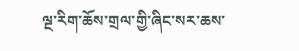ལྔ་རིག་ཆོས་གྲལ་གྱི་ཞིང་སར་ཆས་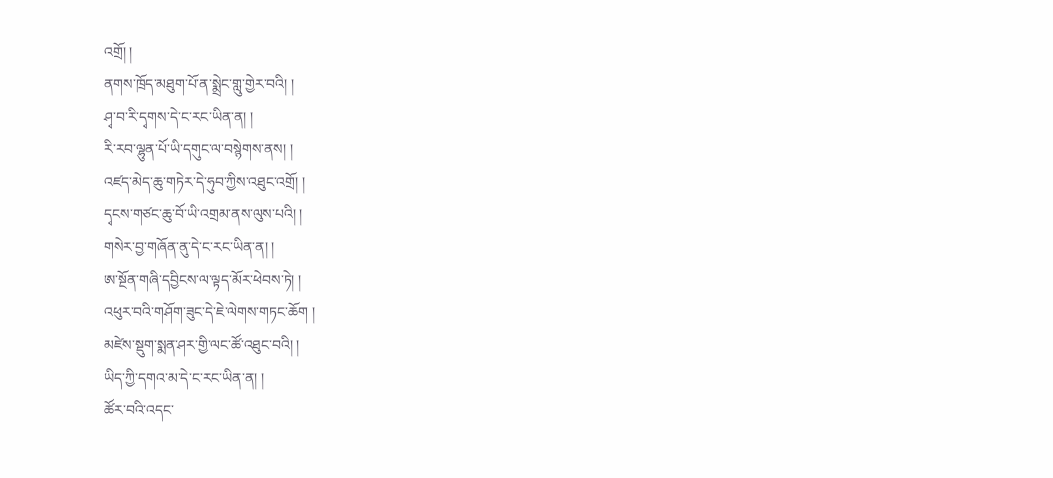འགྲོ། །
ནགས་ཁྲོད་མཐུག་པོ་ན་སྨྲེང་གླུ་གྱེར་བའི། །
ཤྭ་བ་རི་དྭགས་དེ་ང་རང་ཡིན་ན། །
རི་རབ་ལྷུན་པོ་ཡི་དགུང་ལ་བསྙེགས་ནས། །
འཛད་མེད་ཆུ་གཏེར་དེ་ཧུབ་ཀྱིས་འཐུང་འགྲོ། །
དྭངས་གཙང་ཆུ་བོ་ཡི་འགྲམ་ནས་ལུས་པའི། །
གསེར་བྱ་གཞོན་ནུ་དེ་ང་རང་ཡིན་ན། །
ཨ་སྔོན་གཞི་དབྱིངས་ལ་ལྟད་མོར་ཕེབས་ཏེ། །
འཕུར་བའི་གཤོག་ཟུང་དེ་ཇེ་ལེགས་གཏང་ཆོག །
མཛེས་སྡུག་སྨན་ཤར་གྱི་ལང་ཚོ་འཐུང་བའི། །
ཡིད་ཀྱི་དགའ་མ་དེ་ང་རང་ཡིན་ན། །
ཚོར་བའི་འདང་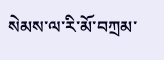སེམས་ལ་རི་མོ་བཀྲམ་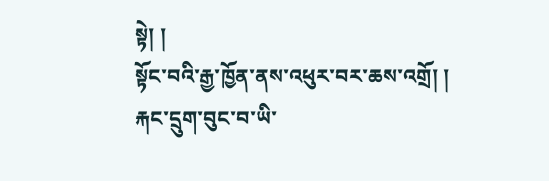སྟེ། །
སྟོང་བའི་རྒྱ་ཁྱོན་ནས་འཕུར་བར་ཆས་འགྲོ། །
རྐང་དྲུག་བུང་བ་ཡི་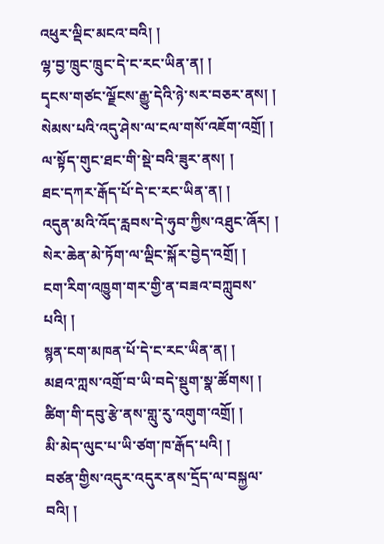འཕུར་ལྡིང་མངའ་བའི། །
ལྷ་བྱ་ཁྲུང་ཁྲུང་དེ་ང་རང་ཡིན་ན། །
དྭངས་གཙང་ལྗོངས་རྒྱུ་དེའི་ཉེ་སར་བཅར་ནས། །
སེམས་པའི་འདུ་ཤེས་ལ་ངལ་གསོ་འཇོག་འགྲོ། །
ལ་སྟོད་གུང་ཐང་གི་སྡེ་བའི་ཟུར་ནས། །
ཐང་དཀར་རྒོད་པོ་དེ་ང་རང་ཡིན་ན། །
འདུན་མའི་འོད་རླབས་དེ་ཧུབ་ཀྱིས་འཐུང་ཞོར། །
སེར་ཆེན་མེ་ཏོག་ལ་ལྡིང་སྐོར་བྱེད་འགྲོ། །
ངག་རིག་འཁྱུག་གར་གྱི་ན་བཟའ་བཀླུབས་པའི། །
སྙན་ངག་མཁན་པོ་དེ་ང་རང་ཡིན་ན། །
མཐའ་ཀླས་འགྲོ་བ་ཡི་བདེ་སྡུག་སྣ་ཚོགས། །
ཚིག་གི་དབུ་རྩེ་ནས་གླུ་རུ་འགུག་འགྲོ། །
མི་མེད་ལུང་པ་ཡི་ཙག་ཁ་རྒོད་པའི། །
བཙན་གྱིས་འདུར་འདུར་ནས་དྲོད་ལ་བསྐྱལ་བའི། །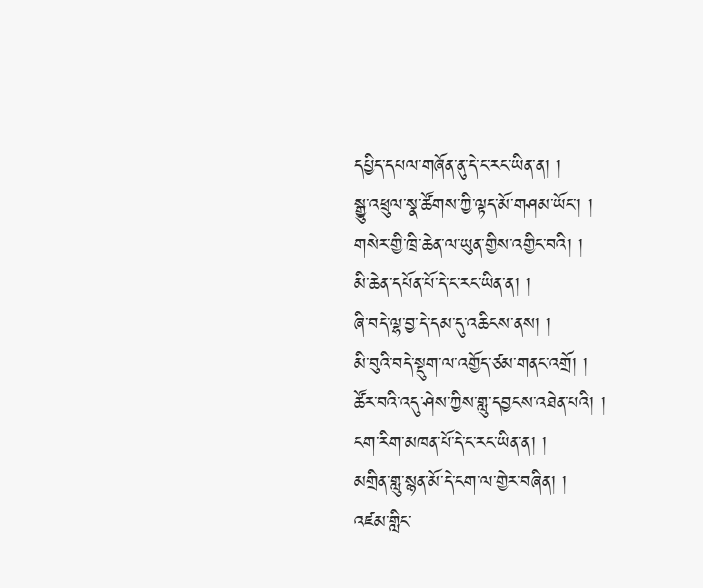དཔྱིད་དཔལ་གཞོན་ནུ་དེ་ང་རང་ཡིན་ན། །
སྒྱུ་འཕྲུལ་སྣ་ཚོགས་ཀྱི་ལྟད་མོ་གཤམ་ཡོང་། །
གསེར་གྱི་ཁྲི་ཆེན་ལ་ཡུན་གྱིས་འགྱིང་བའི། །
མི་ཆེན་དཔོན་པོ་དེ་ང་རང་ཡིན་ན། །
ཞི་བདེ་ལྷ་བྱ་དེ་དམ་དུ་འཆིངས་ནས། །
མི་བུའི་བདེ་སྡུག་ལ་འགྱོད་ཙམ་གནང་འགྲོ། །
ཚོར་བའི་འདུ་ཤེས་ཀྱིས་གླུ་དབྱངས་འཐེན་པའི། །
ངག་རིག་མཁན་པོ་དེ་ང་རང་ཡིན་ན། །
མགྲིན་གླུ་སྙན་མོ་དེ་ངག་ལ་གྱེར་བཞིན། །
འཛམ་གླིང་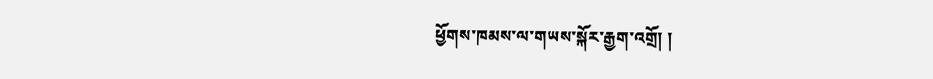ཕྱོགས་ཁམས་ལ་གཡས་སྐོར་རྒྱག་འགྲོ། །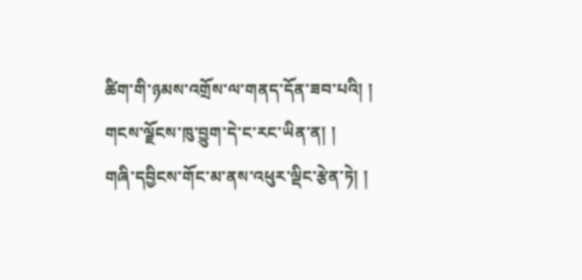ཚིག་གི་ཉམས་འགྲོས་ལ་གནད་དོན་ཟབ་པའི། །
གངས་ལྗོངས་ཁུ་བྱུག་དེ་ང་རང་ཡིན་ན། །
གཞི་དབྱིངས་གོང་མ་ནས་འཕུར་ལྡིང་རྩེན་ཏེ། །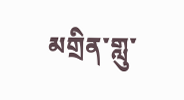མགྲིན་གླུ་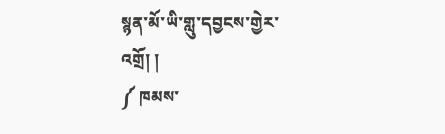སྙན་མོ་ཡི་གླུ་དབྱངས་གྱེར་འགྲོ། །
༼ ཁམས་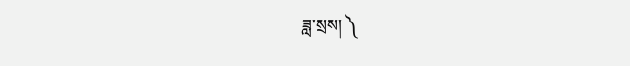ཟླ་སྲས། ༽